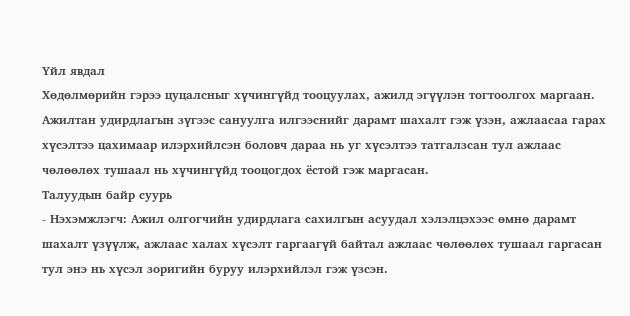Үйл явдал
Хөдөлмөрийн гэрээ цуцалсныг хүчингүйд тооцуулах, ажилд эгүүлэн тогтоолгох маргаан. Ажилтан удирдлагын зүгээс сануулга илгээснийг дарамт шахалт гэж үзэн, ажлаасаа гарах хүсэлтээ цахимаар илэрхийлсэн боловч дараа нь уг хүсэлтээ татгалзсан тул ажлаас чөлөөлөх тушаал нь хүчингүйд тооцогдох ёстой гэж маргасан.
Талуудын байр суурь
- Нэхэмжлэгч: Ажил олгогчийн удирдлага сахилгын асуудал хэлэлцэхээс өмнө дарамт шахалт үзүүлж, ажлаас халах хүсэлт гаргаагүй байтал ажлаас чөлөөлөх тушаал гаргасан тул энэ нь хүсэл зоригийн буруу илэрхийлэл гэж үзсэн.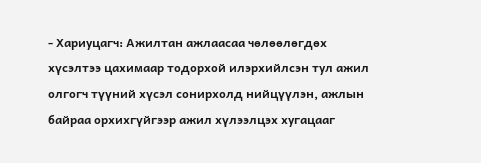- Хариуцагч: Ажилтан ажлаасаа чөлөөлөгдөх хүсэлтээ цахимаар тодорхой илэрхийлсэн тул ажил олгогч түүний хүсэл сонирхолд нийцүүлэн, ажлын байраа орхихгүйгээр ажил хүлээлцэх хугацааг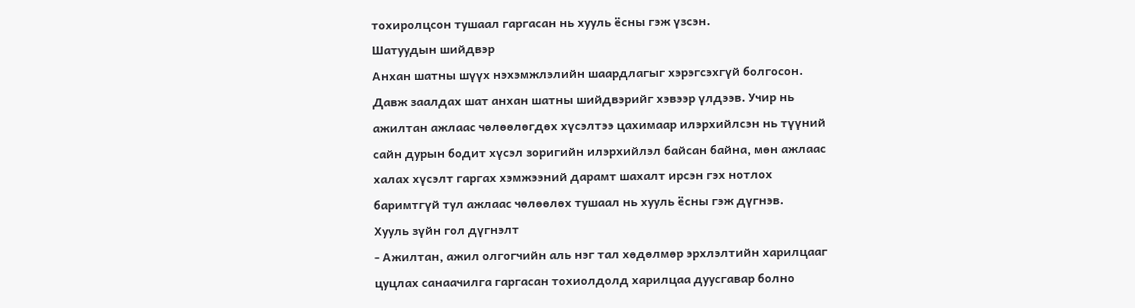тохиролцсон тушаал гаргасан нь хууль ёсны гэж үзсэн.
Шатуудын шийдвэр
Анхан шатны шүүх нэхэмжлэлийн шаардлагыг хэрэгсэхгүй болгосон. Давж заалдах шат анхан шатны шийдвэрийг хэвээр үлдээв. Учир нь ажилтан ажлаас чөлөөлөгдөх хүсэлтээ цахимаар илэрхийлсэн нь түүний сайн дурын бодит хүсэл зоригийн илэрхийлэл байсан байна, мөн ажлаас халах хүсэлт гаргах хэмжээний дарамт шахалт ирсэн гэх нотлох баримтгүй тул ажлаас чөлөөлөх тушаал нь хууль ёсны гэж дүгнэв.
Хууль зүйн гол дүгнэлт
- Ажилтан, ажил олгогчийн аль нэг тал хөдөлмөр эрхлэлтийн харилцааг цуцлах санаачилга гаргасан тохиолдолд харилцаа дуусгавар болно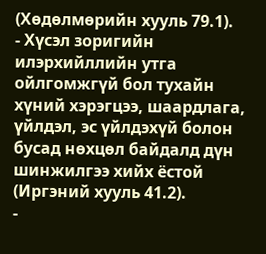(Хөдөлмөрийн хууль 79.1).
- Хүсэл зоригийн илэрхийллийн утга ойлгомжгүй бол тухайн хүний хэрэгцээ, шаардлага, үйлдэл, эс үйлдэхүй болон бусад нөхцөл байдалд дүн шинжилгээ хийх ёстой (Иргэний хууль 41.2).
-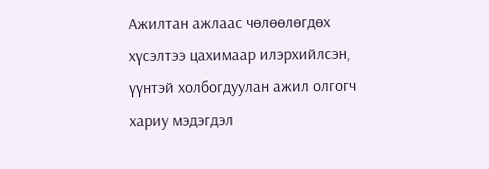Ажилтан ажлаас чөлөөлөгдөх хүсэлтээ цахимаар илэрхийлсэн, үүнтэй холбогдуулан ажил олгогч хариу мэдэгдэл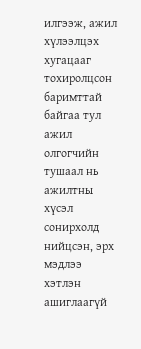илгээж, ажил хүлээлцэх хугацааг тохиролцсон баримттай байгаа тул ажил олгогчийн тушаал нь ажилтны хүсэл сонирхолд нийцсэн, эрх мэдлээ хэтлэн ашиглаагүй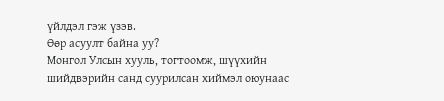үйлдэл гэж үзэв.
Өөр асуулт байна уу?
Монгол Улсын хууль, тогтоомж, шүүхийн шийдвэрийн санд суурилсан хиймэл оюунаас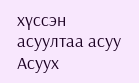хүссэн асуултаа асуу
Асуух